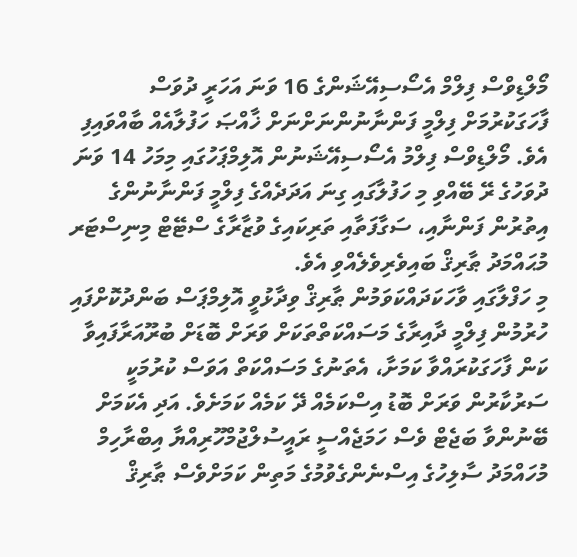މޯލްޑިވްސް ފިލްމް އެސޯސިއޭޝަންގެ 16 ވަނަ އަހަރީ ދުވަސް ފާހަގަކުރުމަށް ފިލްމީ ފަންނާނުންނަށްނަށް ޚާއްޞަ ހަފުލާއެއް ބާއްވައިފި އެވެ. މޯލްޑިވްސް ފިލްމު އެސޯސިއޭޝަނުން އޮލިމްޕަހުގައި މިމަހު 14 ވަނަ ދުވަހުގެ ރޭ ބޭއްވި މި ހަފުލާގައި ގިނަ އަދަދެއްގެ ފިލްމީ ފަންނާނުންގެ އިތުރުން ފަންނާއި، ސަގާފަތާއި ތަރިކައިގެ ވުޒާރާގެ ސްޓޭޓް މިނިސްޓަރ މުޙައްމަދު ޠާރިޤް ބައިވެރިވެލެއްވި އެވެ.
މި ހަފްލާގައި ވާހަކަދައްކަވަމުން ޠާރިޤް ވިދާޅުވީ އޮލިމްޕަސް ބަންދުކޮށްފައި ހުރުމުން ފިލްމީ ދާއިރާގެ މަސައްކަތްތަކަށް ވަރަށް ބޮޑަށް ބުރޫއަރާފައިވާ ކަން ފާހަގަކުރައްވާ ކަމަށާ، އެތަނުގެ މަސައްކަތް އަވަސް ކުރުމަކީ ސަރުކާރުން ވަރަށް ބޮޑު އިސްކަމެއް ދޭ ކަމެއް ކަމަށެވެ. އަދި އެކަމަށް ބޭނުންވާ ބަޖެޓް ވެސް ހަމަޖެއްސީ ރައީސުލްޖުމްހޫރިއްޔާ އިބްރާހިމް މުހައްމަދު ސާލިހުގެ އިސްނެންގެވުމުގެ މަތިން ކަމަށްވެސް ޠާރިޤް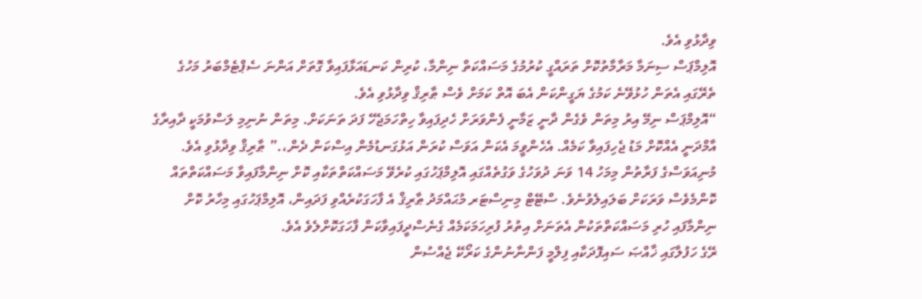ވިދާޅުވި އެވެ.
އޮލިމްޕަސް ސިނަމާ މަރާމާތުކޮށް ތަރައްގީ ކުރުމުގެ މަސައްކަތް ނިންމާ، ކުރިން ކަނޑައަޅާފައިވާ ގޮތަށް އަންނަ ސެޕްޓެމްބަރު މަހުގެ ތެރޭގައި އެތަން ހުޅުވޭނެ ކަމުގެ ޔަގީންކަން އެބަ އޮތް ކަމަށް ވެސް ޠާރިޤް ވިދާޅުވި އެވެ.
“އޮލިމްޕަސް ނިމޭ އިރު މިތަން ވެގެން ދާނީ ޒަމާނީ ފެންވަރަށް ހެދިފައިވާ ހިތްހަމަޖެހޭ ފަދަ ތަނަކަށް. މިތަން ނުނިމި ލަސްވުމަކީ ދާއިރާގެ އާމްދަނީ އެއްކޮށް މަޑު ޖެހިފައިވާ ކަމެއް. އެހެންވީމަ އެކަން އަވަސް ކުރަން އަޅުގަނޑުމެން އިސްކަން ދެން،.” ޠާރިޤް ވިދާޅުވި އެވެ.
މުނިއަވަސްގެ ފަރާތުން މިމަހު 14 ވަނަ ދުވަހުގެ ވަގުތެއްގައި އޮލިމްޕަހުގައި ކުރެވޭ މަސައްކަތްތަކާއި ކޮށް ނިންމާފައިވާ މަސައްކަތްތައް ކޮންމެވެސް ވަރަކަށް ބަލައިލެވުނެވެ. ސްޓޭޓް މިނިސްޓަރ މުޙައްމަދު ޠާރިޤް އެ ފާހަގަކުރެއްވި ފަދައިން، އޮލިމްޕަހުގައި މިހާރު ކޮށް ނިންމާފައި ހުރި މަސައްކަތްތަކުން އެތަނަށް އިތުރު ފުރިހަމަކަމެއް ގެނެސްދީފައިވާކަން ފާހަގަކޮށްލެވެ އެވެ.
ރޭގެ ހަފުލާގައި ޚާއްޞަ ސައިފޮދަކާއި ފިލްމީ ފަންނާނުންގެ ކަރޯކޭ ޖެއްސުން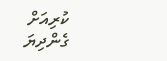ކުރިއަށް ގެންދިޔަ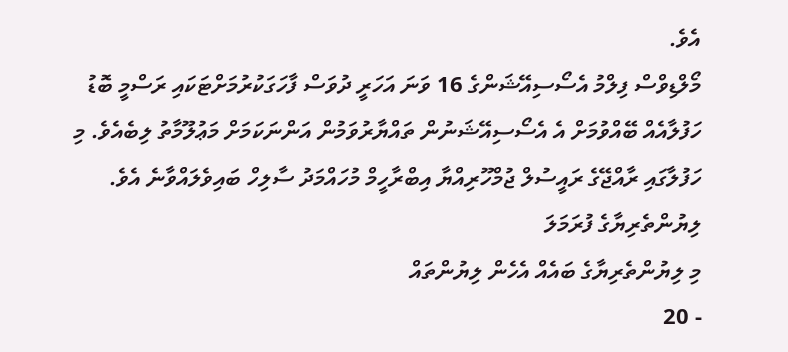އެވެ.
މޯލްޑިވްސް ފިލްމު އެސޯސިއޭޝަންގެ 16 ވަނަ އަހަރީ ދުވަސް ފާހަގަކުރުމަށްޓަކައި ރަސްމީ ބޮޑު ހަފުލާއެއް ބޭއްވުމަށް އެ އެސޯސިއޭޝަނުން ތައްޔާރުވަމުން އަންނަކަމަށް މަޢުލޫމާތު ލިބެއެވެ. މި ހަފުލާގައި ރާއްޖޭގެ ރައީސުލް ޖުމްހޫރިއްޔާ އިބްރާހީމް މުހައްމަދު ސާލިހް ބައިވެލައްވާނެ އެވެ.
ލިޔުންތެރިޔާގެ ފުރަމަލަ
މި ލިޔުންތެރިޔާގެ ބައެއް އެހެން ލިޔުންތައް
- 20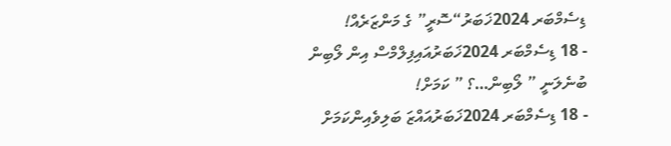ޑިސެމްބަރ 2024ޚަބަރު“ސޮރީ” ގެ މަންޒަރެއް!
- 18 ޑިސެމްބަރ 2024ޚަބަރުއައިފިލްމްސް އިން ލޯބިން ބުނެލަނީ ” ލޯބިން…؟ ” ކަމަށް!
- 18 ޑިސެމްބަރ 2024ޚަބަރުއައްޒަ ބަލިވެއިންކަމަށް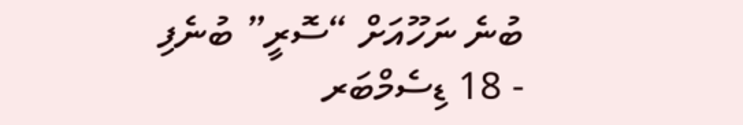ބުނެ ނަހޫއަށް “ސޮރީ” ބުނެފި
- 18 ޑިސެމްބަރ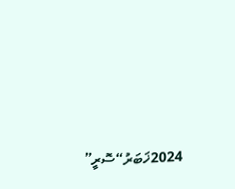2024ޚަބަރު“ސޮރީ”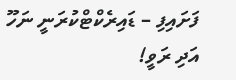ފަށައިފި – ޑައިރެކްޓްކުރަނީ ނަހޫ އަދި ރަވީ!